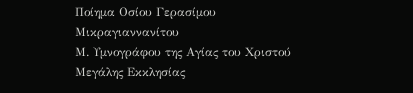Ποίημα Οσίου Γερασίμου Μικραγιαννανίτου
Μ. Υμνογράφου της Αγίας του Χριστού Μεγάλης Εκκλησίας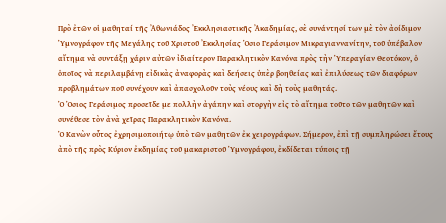Πρὸ ἐτῶν οἱ μαθηταί τῆς Ἀθωνιάδος Ἐκκλησιαστικῆς Ἀκαδημίας, σὲ συνάντησί των μὲ τὸν ἀοίδιμον Ὑμνογράφον τῆς Μεγάλης τοῦ Χριστοῦ Ἐκκλησίας Ὁσιο Γεράσιμον Μικραγιαννανίτην, τοῦ ὑπέβαλον αἴτημα νὰ συντάξῃ χάριν αὐτῶν ἰδιαίτερον Παρακλητικὸν Κανόνα πρὸς τὴν Ὑπεραγίαν Θεοτόκον, ὁ ὁποῖος νὰ περιλαμβάνῃ εἰδικὰς ἀναφορὰς καὶ δεήσεις ὑπὲρ βοηθείας καὶ ἐπιλύσεως τῶν διαφόρων προβλημάτων ποῦ συνέχουν καὶ ἀπασχολοῦν τοὺς νέους καὶ δὴ τοὺς μαθητάς.
Ὁ Ὁσιος Γεράσιμος προσεῖδε με πολλὴν ἀγάπην καὶ στοργὴν εἰς τὸ αἴτημα τοῦτο τῶν μαθητῶν καὶ συνέθεσε τὸν ἀνὰ χεῖρας Παρακλητικὸν Κανόνα.
Ὁ Κανὼν οὗτος ἐχρησιμοποιήτῳ ὑπὸ τῶν μαθητῶν ἐκ χειρογράφων. Σήμερον, ἐπὶ τῇ συμπληρώσει ἔτους ἀπὸ τῆς πρὸς Κύριον ἐκδημίας τοῦ μακαριστοῦ Ὑμνογράφου, ἐκδίδεται τύποις τῇ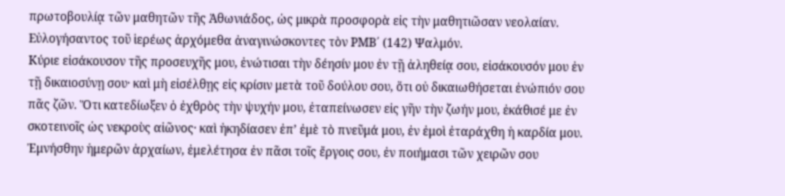πρωτοβουλίᾳ τῶν μαθητῶν τῆς Ἀθωνιάδος, ὡς μικρὰ προσφορὰ εἰς τὴν μαθητιῶσαν νεολαίαν.
Εὐλογήσαντος τοῦ ἱερέως ἀρχόμεθα ἀναγινώσκοντες τὸν ΡΜΒ΄ (142) Ψαλμόν.
Κύριε εἰσάκουσον τῆς προσευχῆς μου, ἐνώτισαι τὴν δέησίν μου ἐν τῇ ἀληθείᾳ σου, εἰσάκουσόν μου ἐν τῇ δικαιοσύνῃ σου· καὶ μὴ εἰσέλθῃς εἰς κρίσιν μετὰ τοῦ δούλου σου, ὅτι οὐ δικαιωθήσεται ἐνώπιόν σου πᾶς ζῶν. Ὅτι κατεδίωξεν ὁ ἐχθρὸς τὴν ψυχήν μου, ἐταπείνωσεν εἰς γῆν τὴν ζωήν μου, ἐκάθισέ με ἐν σκοτεινοῖς ὡς νεκροὺς αἰῶνος· καὶ ἠκηδίασεν ἐπ’ ἐμὲ τὸ πνεῦμά μου, ἐν ἐμοὶ ἐταράχθη ἡ καρδία μου. Ἐμνήσθην ἡμερῶν ἀρχαίων, ἐμελέτησα ἐν πᾶσι τοῖς ἔργοις σου, ἐν ποιήμασι τῶν χειρῶν σου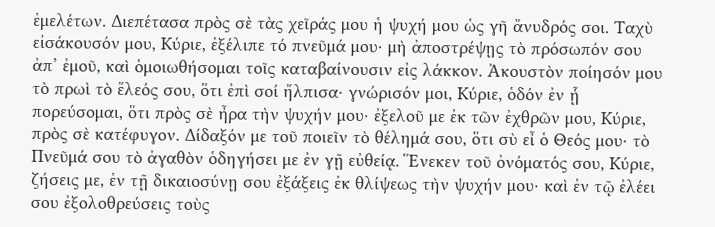ἐμελέτων. Διεπέτασα πρὸς σὲ τὰς χεῖράς μου ἡ ψυχή μου ὡς γῆ ἄνυδρός σοι. Ταχὺ εἰσάκουσόν μου, Κύριε, ἐξέλιπε τό πνεῦμά μου· μὴ ἀποστρέψῃς τὸ πρόσωπόν σου ἀπ’ ἐμοῦ, καὶ ὁμοιωθήσομαι τοῖς καταβαίνουσιν εἰς λάκκον. Ἀκουστὸν ποίησόν μου τὸ πρωὶ τὸ ἔλεός σου, ὅτι ἐπὶ σοί ἤλπισα· γνώρισόν μοι, Κύριε, ὁδόν ἐν ᾗ πορεύσομαι, ὅτι πρὸς σὲ ἦρα τὴν ψυχήν μου· ἐξελοῦ με ἐκ τῶν ἐχθρῶν μου, Κύριε, πρὸς σὲ κατέφυγον. Δίδαξόν με τοῦ ποιεῖν τὸ θέλημά σου, ὅτι σὺ εἶ ὁ Θεός μου· τὸ Πνεῦμά σου τὸ ἀγαθὸν ὁδηγήσει με ἐν γῇ εὐθείᾳ. Ἕνεκεν τοῦ ὀνόματός σου, Κύριε, ζήσεις με, ἐν τῇ δικαιοσύνῃ σου ἐξάξεις ἐκ θλίψεως τὴν ψυχήν μου· καὶ ἐν τῷ ἐλέει σου ἐξολοθρεύσεις τοὺς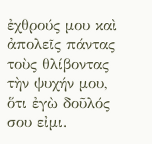ἐχθρούς μου καὶ ἀπολεῖς πάντας τοὺς θλίβοντας τὴν ψυχήν μου, ὅτι ἐγὼ δοῦλός σου εἰμι.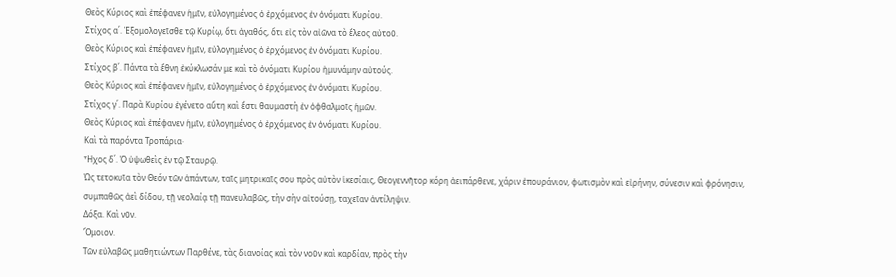Θεὸς Κύριος καὶ ἐπέφανεν ἡμῖν, εὐλογημένος ὁ ἐρχόμενος ἐν ὀνόματι Κυρίου.
Στίχος α΄. Ἐξομολογεῖσθε τῷ Κυρίῳ, ὅτι ἀγαθός, ὅτι εἰς τὸν αἰῶνα τὸ ἔλεος αὐτοῦ.
Θεὸς Κύριος καὶ ἐπέφανεν ἡμῖν, εὐλογημένος ὁ ἐρχόμενος ἐν ὀνόματι Κυρίου.
Στίχος β΄. Πάντα τὰ ἔθνη ἐκύκλωσάν με καὶ τὸ ὀνόματι Κυρίου ἠμυνάμην αὐτούς.
Θεὸς Κύριος καὶ ἐπέφανεν ἡμῖν, εὐλογημένος ὁ ἐρχόμενος ἐν ὀνόματι Κυρίου.
Στίχος γ΄. Παρὰ Κυρίου ἐγένετο αὕτη καὶ ἔστι θαυμαστὴ ἐν ὀφθαλμοῖς ἡμῶν.
Θεὸς Κύριος καὶ ἐπέφανεν ἡμῖν, εὐλογημένος ὁ ἐρχόμενος ἐν ὀνόματι Κυρίου.
Καὶ τὰ παρόντα Τροπάρια·
Ἦχος δ΄. Ὁ ὑψωθεὶς ἐν τῷ Σταυρῷ.
Ὡς τετοκυῖα τὸν Θεόν τῶν ἁπάντων, ταῖς μητρικαῖς σου πρὸς αὐτὸν ἱκεσίαις, Θεογεννῆτορ κόρη ἀειπάρθενε, χάριν ἐπουράνιον, φωτισμὸν καὶ εἰρήνην, σύνεσιν καὶ φρόνησιν, συμπαθῶς ἀεὶ δίδου, τῇ νεολαίᾳ τῇ πανευλαβῶς, τὴν σὴν αἰτούσῃ, ταχεῖαν ἀντίληψιν.
Δόξα. Καὶ νῦν.
Ὅμοιον.
Τῶν εὐλαβῶς μαθητιώντων Παρθένε, τὰς διανοίας καὶ τὸν νοῦν καὶ καρδίαν, πρὸς τὴν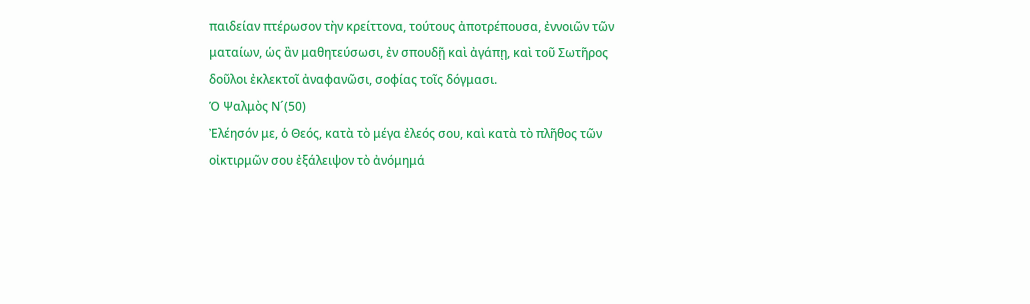παιδείαν πτέρωσον τὴν κρείττονα, τούτους ἀποτρέπουσα, ἐννοιῶν τῶν ματαίων, ὡς ἂν μαθητεύσωσι, ἐν σπουδῇ καὶ ἀγάπῃ, καὶ τοῦ Σωτῆρος δοῦλοι ἐκλεκτοῖ ἀναφανῶσι, σοφίας τοῖς δόγμασι.
Ὁ Ψαλμὸς Ν´(50)
Ἐλέησόν με, ὁ Θεός, κατὰ τὸ μέγα ἐλεός σου, καὶ κατὰ τὸ πλῆθος τῶν οἰκτιρμῶν σου ἐξάλειψον τὸ ἀνόμημά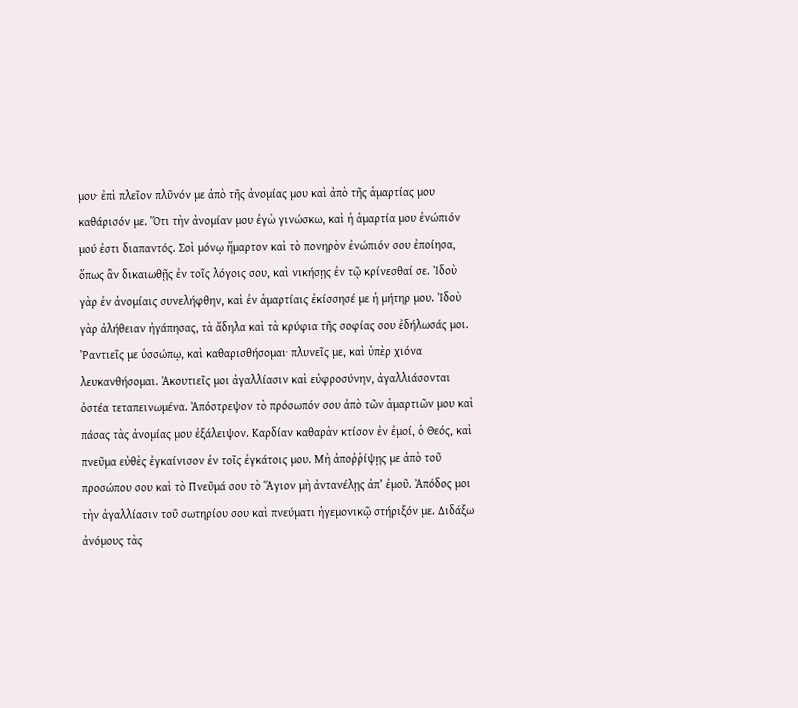μου· ἐπὶ πλεῖον πλῦνόν με ἀπὸ τῆς ἀνομίας μου καὶ ἀπὸ τῆς ἁμαρτίας μου καθάρισόν με. Ὅτι τὴν ἀνομίαν μου ἐγὼ γινώσκω, καὶ ἡ ἁμαρτία μου ἐνώπιόν μού ἐστι διαπαντός. Σοὶ μόνῳ ἥμαρτον καὶ τὸ πονηρὸν ἐνώπιόν σου ἐποίησα, ὅπως ἂν δικαιωθῇς ἐν τοῖς λόγοις σου, καὶ νικήσῃς ἐν τῷ κρίνεσθαί σε. Ἰδοὺ γὰρ ἐν ἀνομίαις συνελήφθην, καὶ ἐν ἁμαρτίαις ἐκίσσησέ με ἡ μήτηρ μου. Ἰδοὺ γὰρ ἀλήθειαν ἠγάπησας, τὰ ἄδηλα καὶ τὰ κρύφια τῆς σοφίας σου ἐδήλωσάς μοι. Ῥαντιεῖς με ὑσσώπῳ, καὶ καθαρισθήσομαι· πλυνεῖς με, καὶ ὑπὲρ χιόνα λευκανθήσομαι. Ἀκουτιεῖς μοι ἀγαλλίασιν καὶ εὐφροσύνην, ἀγαλλιάσονται ὀστέα τεταπεινωμένα. Ἀπόστρεψον τὸ πρόσωπόν σου ἀπὸ τῶν ἁμαρτιῶν μου καὶ πάσας τὰς ἀνομίας μου ἐξάλειψον. Καρδίαν καθαρὰν κτίσον ἐν ἐμοί, ὁ Θεός, καὶ πνεῦμα εὐθὲς ἐγκαίνισον ἐν τοῖς ἐγκάτοις μου. Μὴ ἀποῤῥίψῃς με ἀπὸ τοῦ προσώπου σου καὶ τὸ Πνεῦμά σου τὸ Ἅγιον μὴ ἀντανέλῃς ἀπ’ ἐμοῦ. Ἀπόδος μοι τὴν ἀγαλλίασιν τοῦ σωτηρίου σου καὶ πνεύματι ἡγεμονικῷ στήριξόν με. Διδάξω ἀνόμους τὰς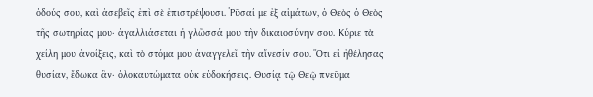ὁδούς σου, καὶ ἀσεβεῖς ἐπὶ σὲ ἐπιστρέψουσι. Ῥῦσαί με ἐξ αἱμάτων, ὁ Θεὸς ὁ Θεὸς τῆς σωτηρίας μου· ἀγαλλιάσεται ἡ γλῶσσά μου τὴν δικαιοσύνην σου. Κύριε τὰ χείλη μου ἀνοίξεις, καὶ τὸ στόμα μου ἀναγγελεῖ τὴν αἴνεσίν σου. Ὅτι εἰ ἠθέλησας θυσίαν, ἔδωκα ἂν· ὁλοκαυτώματα οὐκ εὐδοκήσεις. Θυσίᾳ τῷ Θεῷ πνεῦμα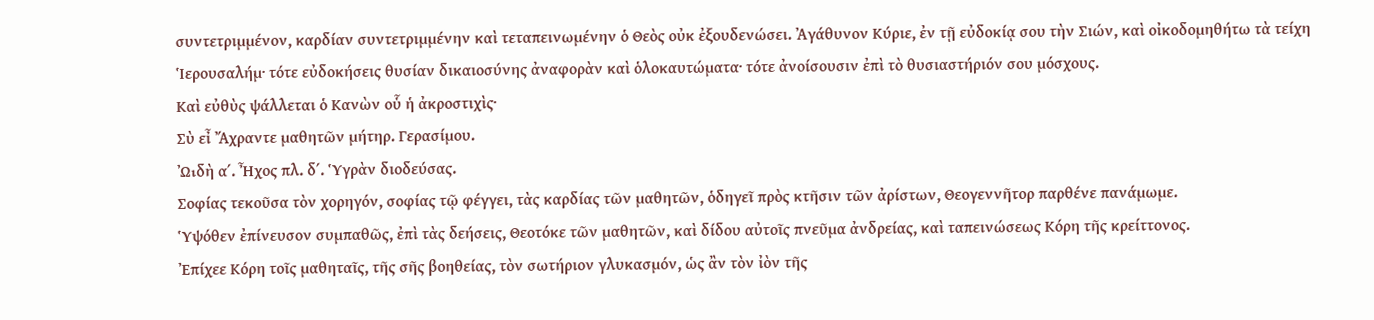συντετριμμένον, καρδίαν συντετριμμένην καὶ τεταπεινωμένην ὁ Θεὸς οὐκ ἐξουδενώσει. Ἀγάθυνον Κύριε, ἐν τῇ εὐδοκίᾳ σου τὴν Σιών, καὶ οἰκοδομηθήτω τὰ τείχη Ἱερουσαλήμ· τότε εὐδοκήσεις θυσίαν δικαιοσύνης ἀναφορὰν καὶ ὁλοκαυτώματα· τότε ἀνοίσουσιν ἐπὶ τὸ θυσιαστήριόν σου μόσχους.
Καὶ εὐθὺς ψάλλεται ὁ Κανὼν οὗ ἡ ἀκροστιχὶς·
Σὺ εἶ Ἄχραντε μαθητῶν μήτηρ. Γερασίμου.
ᾨδὴ α΄. Ἦχος πλ. δ΄. Ὑγρὰν διοδεύσας.
Σοφίας τεκοῦσα τὸν χορηγόν, σοφίας τῷ φέγγει, τὰς καρδίας τῶν μαθητῶν, ὁδηγεῖ πρὸς κτῆσιν τῶν ἀρίστων, Θεογεννῆτορ παρθένε πανάμωμε.
Ὑψόθεν ἐπίνευσον συμπαθῶς, ἐπὶ τὰς δεήσεις, Θεοτόκε τῶν μαθητῶν, καὶ δίδου αὐτοῖς πνεῦμα ἀνδρείας, καὶ ταπεινώσεως Κόρη τῆς κρείττονος.
Ἐπίχεε Κόρη τοῖς μαθηταῖς, τῆς σῆς βοηθείας, τὸν σωτήριον γλυκασμόν, ὡς ἂν τὸν ἰὸν τῆς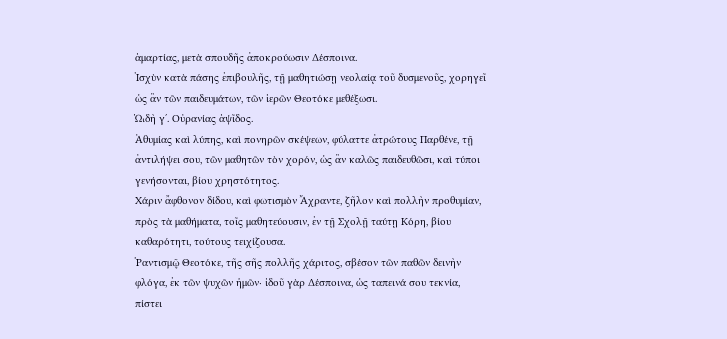ἁμαρτίας, μετὰ σπουδῆς ἀποκρούωσιν Δέσποινα.
Ἰσχὺν κατὰ πάσης ἐπιβουλῆς, τῇ μαθητιώσῃ νεολαίᾳ τοῦ δυσμενοῦς, χορηγεῖ ὡς ἂν τῶν παιδευμάτων, τῶν ἱερῶν Θεοτόκε μεθέξωσι.
ᾨδὴ γ΄. Οὐρανίας ἁψῖδος.
Ἀθυμίας καὶ λύπης, καὶ πονηρῶν σκέψεων, φύλαττε ἀτρώτους Παρθένε, τῇ ἀντιλήψει σου, τῶν μαθητῶν τὸν χορόν, ὡς ἂν καλῶς παιδευθῶσι, καὶ τύποι γενήσονται, βίου χρηστότητος.
Χάριν ἄφθονον δίδου, καὶ φωτισμὸν Ἄχραντε, ζῆλον καὶ πολλὴν προθυμίαν, πρὸς τὰ μαθήματα, τοῖς μαθητεύουσιν, ἐν τῇ Σχολῇ ταύτῃ Κόρη, βίου καθαρότητι, τούτους τειχίζουσα.
Ῥαντισμῷ Θεοτόκε, τῆς σῆς πολλῆς χάριτος, σβέσον τῶν παθῶν δεινὴν φλόγα, ἐκ τῶν ψυχῶν ἡμῶν· ἰδοῦ γὰρ Δέσποινα, ὡς ταπεινά σου τεκνία, πίστει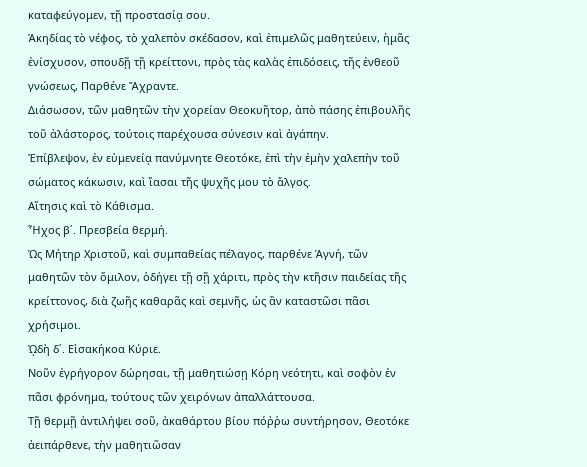καταφεύγομεν, τῇ προστασίᾳ σου.
Ἀκηδίας τὸ νέφος, τὸ χαλεπὸν σκέδασον, καὶ ἐπιμελῶς μαθητεύειν, ἡμᾶς ἐνίσχυσον, σπουδῇ τῇ κρείττονι, πρὸς τὰς καλὰς ἐπιδόσεις, τῆς ἐνθεοῦ γνώσεως, Παρθένε Ἄχραντε.
Διάσωσον, τῶν μαθητῶν τὴν χορείαν Θεοκυῆτορ, ἀπὸ πάσης ἐπιβουλῆς τοῦ ἀλάστορος, τούτοις παρέχουσα σύνεσιν καὶ ἀγάπην.
Ἐπίβλεψον, ἐν εὐμενείᾳ πανύμνητε Θεοτόκε, ἐπὶ τὴν ἐμὴν χαλεπὴν τοῦ σώματος κάκωσιν, καὶ ἴασαι τῆς ψυχῆς μου τὸ ἄλγος.
Αἴτησις καὶ τὸ Κάθισμα.
Ἦχος β΄. Πρεσβεία θερμή.
Ὡς Μήτηρ Χριστοῦ, καὶ συμπαθείας πέλαγος, παρθένε Ἁγνή, τῶν μαθητῶν τὸν ὅμιλον, ὁδήγει τῇ σῇ χάριτι, πρὸς τὴν κτῆσιν παιδείας τῆς κρείττονος, διὰ ζωῆς καθαρᾶς καὶ σεμνῆς, ὡς ἂν καταστῶσι πᾶσι χρήσιμοι.
ᾨδὴ δ΄. Εἰσακήκοα Κύριε.
Νοῦν ἐγρήγορον δώρησαι, τῇ μαθητιώσῃ Κόρη νεότητι, καὶ σοφὸν ἐν πᾶσι φρόνημα, τούτους τῶν χειρόνων ἀπαλλάττουσα.
Τῇ θερμῇ ἀντιλήψει σοῦ, ἀκαθάρτου βίου πόῤῥω συντήρησον, Θεοτόκε ἀειπάρθενε, τὴν μαθητιῶσαν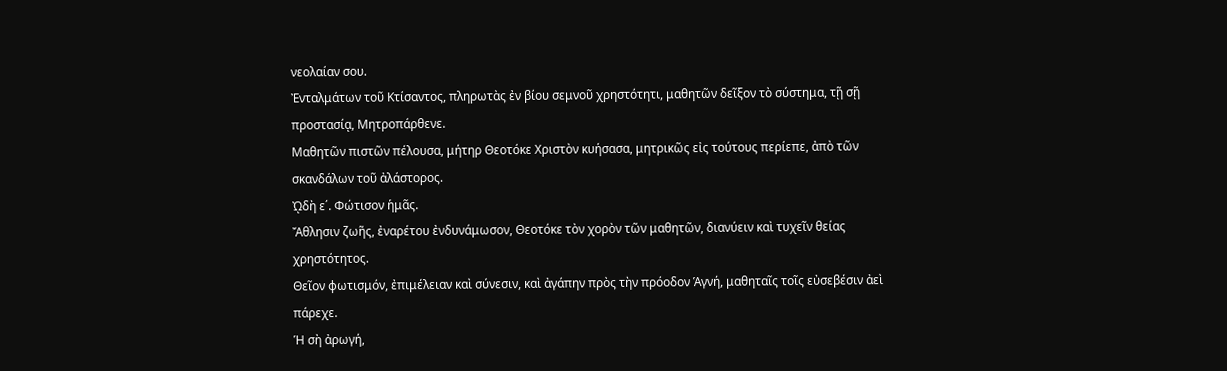νεολαίαν σου.
Ἐνταλμάτων τοῦ Κτίσαντος, πληρωτὰς ἐν βίου σεμνοῦ χρηστότητι, μαθητῶν δεῖξον τὸ σύστημα, τῇ σῇ προστασίᾳ, Μητροπάρθενε.
Μαθητῶν πιστῶν πέλουσα, μήτηρ Θεοτόκε Χριστὸν κυήσασα, μητρικῶς εἰς τούτους περίεπε, ἀπὸ τῶν σκανδάλων τοῦ ἀλάστορος.
ᾨδὴ ε΄. Φώτισον ἡμᾶς.
Ἄθλησιν ζωῆς, ἐναρέτου ἐνδυνάμωσον, Θεοτόκε τὸν χορὸν τῶν μαθητῶν, διανύειν καὶ τυχεῖν θείας χρηστότητος.
Θεῖον φωτισμόν, ἐπιμέλειαν καὶ σύνεσιν, καὶ ἀγάπην πρὸς τὴν πρόοδον Ἁγνή, μαθηταῖς τοῖς εὐσεβέσιν ἀεὶ πάρεχε.
Ἡ σὴ ἀρωγή,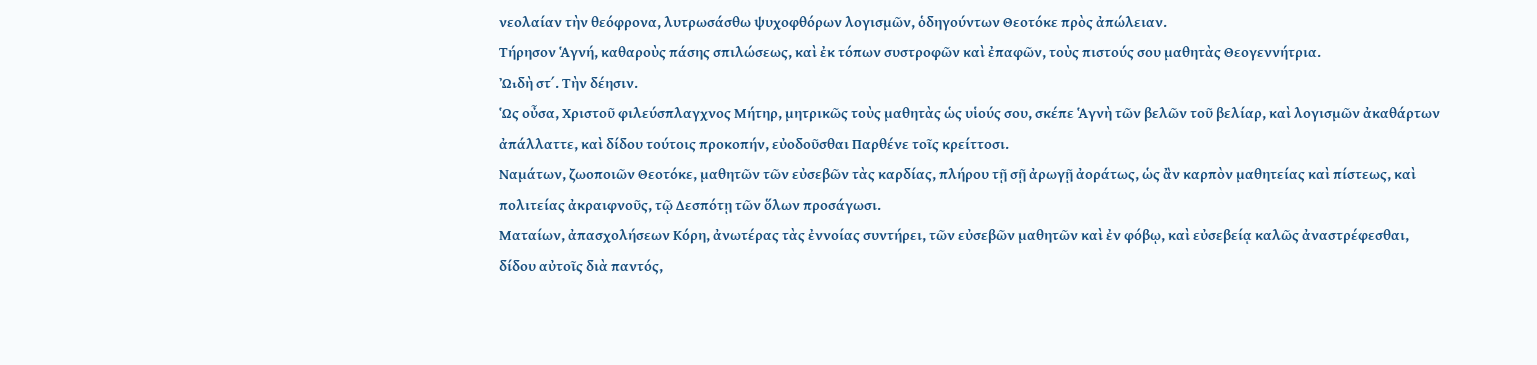νεολαίαν τὴν θεόφρονα, λυτρωσάσθω ψυχοφθόρων λογισμῶν, ὁδηγούντων Θεοτόκε πρὸς ἀπώλειαν.
Τήρησον Ἁγνή, καθαροὺς πάσης σπιλώσεως, καὶ ἐκ τόπων συστροφῶν καὶ ἐπαφῶν, τοὺς πιστούς σου μαθητὰς Θεογεννήτρια.
ᾨδὴ στ΄. Τὴν δέησιν.
Ὡς οὖσα, Χριστοῦ φιλεύσπλαγχνος Μήτηρ, μητρικῶς τοὺς μαθητὰς ὡς υἱούς σου, σκέπε Ἁγνὴ τῶν βελῶν τοῦ βελίαρ, καὶ λογισμῶν ἀκαθάρτων ἀπάλλαττε, καὶ δίδου τούτοις προκοπήν, εὐοδοῦσθαι Παρθένε τοῖς κρείττοσι.
Ναμάτων, ζωοποιῶν Θεοτόκε, μαθητῶν τῶν εὐσεβῶν τὰς καρδίας, πλήρου τῇ σῇ ἀρωγῇ ἀοράτως, ὡς ἂν καρπὸν μαθητείας καὶ πίστεως, καὶ πολιτείας ἀκραιφνοῦς, τῷ Δεσπότῃ τῶν ὅλων προσάγωσι.
Ματαίων, ἀπασχολήσεων Κόρη, ἀνωτέρας τὰς ἐννοίας συντήρει, τῶν εὐσεβῶν μαθητῶν καὶ ἐν φόβῳ, καὶ εὐσεβείᾳ καλῶς ἀναστρέφεσθαι, δίδου αὐτοῖς διὰ παντός,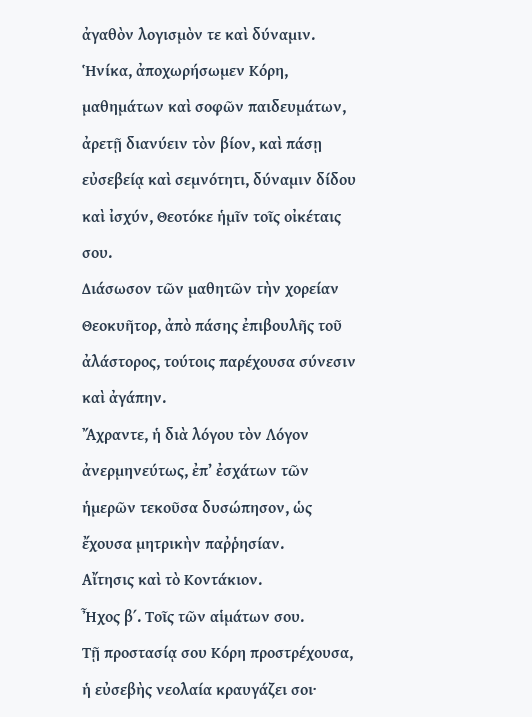ἀγαθὸν λογισμὸν τε καὶ δύναμιν.
Ἡνίκα, ἀποχωρήσωμεν Κόρη, μαθημάτων καὶ σοφῶν παιδευμάτων, ἀρετῇ διανύειν τὸν βίον, καὶ πάσῃ εὐσεβείᾳ καὶ σεμνότητι, δύναμιν δίδου καὶ ἰσχύν, Θεοτόκε ἡμῖν τοῖς οἰκέταις σου.
Διάσωσον τῶν μαθητῶν τὴν χορείαν Θεοκυῆτορ, ἀπὸ πάσης ἐπιβουλῆς τοῦ ἀλάστορος, τούτοις παρέχουσα σύνεσιν καὶ ἀγάπην.
Ἄχραντε, ἡ διὰ λόγου τὸν Λόγον ἀνερμηνεύτως, ἐπ’ ἐσχάτων τῶν ἡμερῶν τεκοῦσα δυσώπησον, ὡς ἔχουσα μητρικὴν παῤῥησίαν.
Αἴτησις καὶ τὸ Κοντάκιον.
Ἦχος β΄. Τοῖς τῶν αἱμάτων σου.
Τῇ προστασίᾳ σου Κόρη προστρέχουσα, ἡ εὐσεβὴς νεολαία κραυγάζει σοι·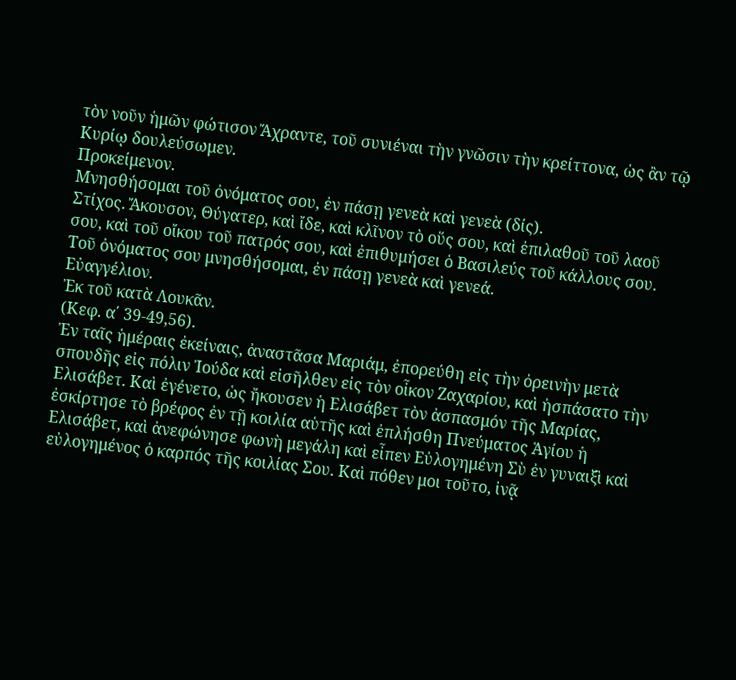τὸν νοῦν ἡμῶν φώτισον Ἄχραντε, τοῦ συνιέναι τὴν γνῶσιν τὴν κρείττονα, ὡς ἂν τῷ Κυρίῳ δουλεύσωμεν.
Προκείμενον.
Μνησθήσομαι τοῦ ὀνόματος σου, ἐν πάσῃ γενεὰ καὶ γενεὰ (δίς).
Στίχος. Ἄκουσον, Θύγατερ, καὶ ἴδε, καὶ κλῖνον τὸ οὕς σου, καὶ ἐπιλαθοῦ τοῦ λαοῦ σου, καὶ τοῦ οἴκου τοῦ πατρός σου, καὶ ἐπιθυμήσει ὁ Βασιλεύς τοῦ κάλλους σου.
Τοῦ ὀνόματος σου μνησθήσομαι, ἐν πάσῃ γενεὰ καὶ γενεά.
Εὐαγγέλιον.
Ἐκ τοῦ κατὰ Λουκᾶν.
(Κεφ. α΄ 39-49,56).
Ἐν ταῖς ἡμέραις ἐκείναις, ἀναστᾶσα Μαριάμ, ἐπορεύθη εἰς τὴν ὀρεινὴν μετὰ σπουδῆς εἰς πόλιν Ἰούδα καὶ εἰσῆλθεν εἰς τὸν οἶκον Ζαχαρίου, καὶ ἠσπάσατο τὴν Ελισάβετ. Καὶ ἐγένετο, ὡς ἤκουσεν ἡ Ελισάβετ τὸν ἀσπασμόν τῆς Μαρίας, ἐσκίρτησε τὸ βρέφος ἐν τῇ κοιλία αὑτῆς καὶ ἐπλήσθη Πνεύματος Ἁγίου ἡ Ελισάβετ, καὶ ἀνεφώνησε φωνὴ μεγάλη καὶ εἶπεν Εὐλογημένη Σὺ ἐν γυναιξὶ καὶ εὐλογημένος ὁ καρπός τῆς κοιλίας Σου. Καὶ πόθεν μοι τοῦτο, ἰνᾷ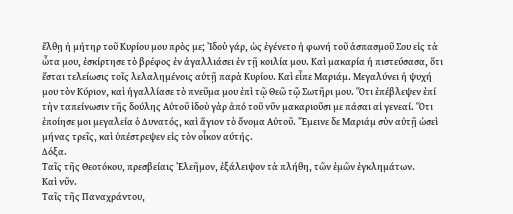ἔλθῃ ἡ μήτηρ τοῦ Κυρίου μου πρὸς με; Ἰδοὺ γάρ, ὡς ἐγένετο ἡ φωνή τοῦ ἀσπασμοῦ Σου εἰς τὰ ὦτα μου, ἐσκίρτησε τὸ βρέφος ἐν ἀγαλλιάσει ἐν τῇ κοιλία μου. Καὶ μακαρία ἡ πιστεύσασα, ὅτι ἔσται τελείωσις τοῖς λελαλημένοις αὑτῇ παρὰ Κυρίου. Καὶ εἶπε Μαριάμ. Μεγαλύνει ἡ ψυχή μου τὸν Κύριον, καὶ ἡγαλλίασε τὸ πνεῦμα μου ἐπὶ τῷ Θεῶ τῷ Σωτῆρι μου. Ὅτι ἐπέβλεψεν ἐπί τὴν ταπείνωσιν τῆς δούλης Αὑτοῦ ἰδοὺ γὰρ ἀπό τοῦ νῦν μακαριοῦσι με πάσαι αἱ γενεαί. Ὅτι ἐποίησε μοι μεγαλεία ὁ Δυνατός, καὶ ἅγιον τὸ ὄνομα Αὑτοῦ. Ἔμεινε δε Μαριάμ σὺν αὑτῇ ὡσεὶ μήνας τρεῖς, καὶ ὑπέστρεψεν εἰς τὸν οἶκον αύτής.
Δόξα.
Ταῖς τῆς Θεοτόκου, πρεσβείαις Ἐλεῆμον, ἐξάλειψον τὰ πλήθη, τῶν ἐμῶν ἐγκλημάτων.
Καὶ νῦν.
Ταῖς τῆς Παναχράντου,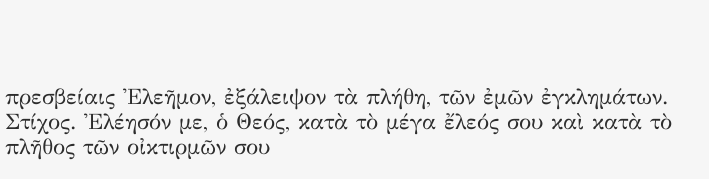πρεσβείαις Ἐλεῆμον, ἐξάλειψον τὰ πλήθη, τῶν ἐμῶν ἐγκλημάτων.
Στίχος. Ἐλέησόν με, ὁ Θεός, κατὰ τὸ μέγα ἔλεός σου καὶ κατὰ τὸ πλῆθος τῶν οἰκτιρμῶν σου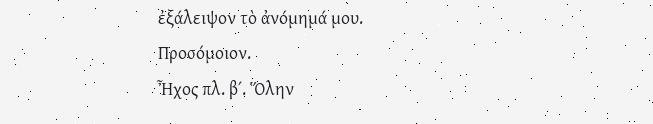ἐξάλειψον τὸ ἀνόμημά μου.
Προσόμοιον.
Ἦχος πλ. β΄. Ὅλην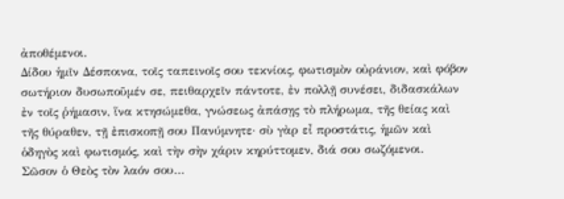ἀποθέμενοι.
Δίδου ἡμῖν Δέσποινα, τοῖς ταπεινοῖς σου τεκνίοις, φωτισμὸν οὐράνιον, καὶ φόβον σωτήριον δυσωποῦμέν σε, πειθαρχεῖν πάντοτε, ἐν πολλῇ συνέσει, διδασκάλων ἐν τοῖς ῥήμασιν, ἵνα κτησώμεθα, γνώσεως ἀπάσῃς τὸ πλήρωμα, τῆς θείας καὶ τῆς θύραθεν, τῇ ἐπισκοπῇ σου Πανύμνητε· σὺ γὰρ εἶ προστάτις, ἡμῶν καὶ ὁδηγὸς καὶ φωτισμός, καὶ τὴν σὴν χάριν κηρύττομεν, διά σου σωζόμενοι.
Σῶσον ὁ Θεὸς τὸν λαόν σου…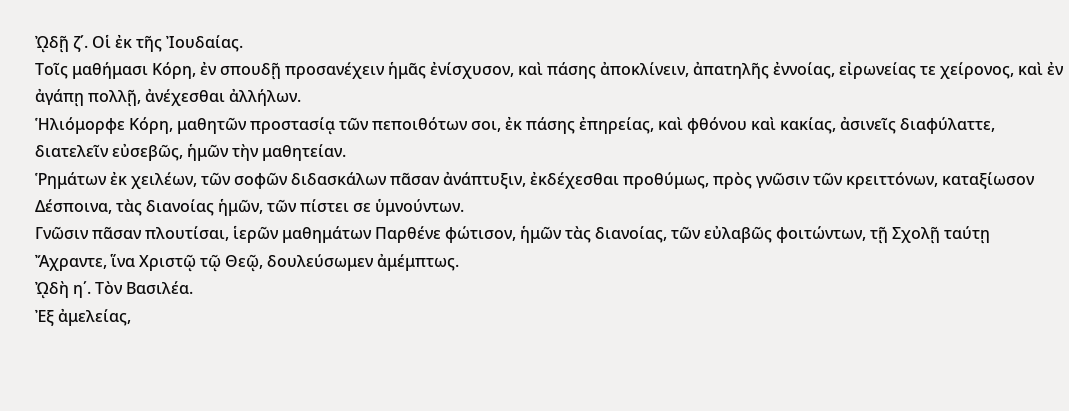ᾨδῇ ζ΄. Οἱ ἐκ τῆς Ἰουδαίας.
Τοῖς μαθήμασι Κόρη, ἐν σπουδῇ προσανέχειν ἡμᾶς ἐνίσχυσον, καὶ πάσης ἀποκλίνειν, ἀπατηλῆς ἐννοίας, εἰρωνείας τε χείρονος, καὶ ἐν ἀγάπῃ πολλῇ, ἀνέχεσθαι ἀλλήλων.
Ἡλιόμορφε Κόρη, μαθητῶν προστασίᾳ τῶν πεποιθότων σοι, ἐκ πάσης ἐπηρείας, καὶ φθόνου καὶ κακίας, ἀσινεῖς διαφύλαττε, διατελεῖν εὐσεβῶς, ἡμῶν τὴν μαθητείαν.
Ῥημάτων ἐκ χειλέων, τῶν σοφῶν διδασκάλων πᾶσαν ἀνάπτυξιν, ἐκδέχεσθαι προθύμως, πρὸς γνῶσιν τῶν κρειττόνων, καταξίωσον Δέσποινα, τὰς διανοίας ἡμῶν, τῶν πίστει σε ὑμνούντων.
Γνῶσιν πᾶσαν πλουτίσαι, ἱερῶν μαθημάτων Παρθένε φώτισον, ἡμῶν τὰς διανοίας, τῶν εὐλαβῶς φοιτώντων, τῇ Σχολῇ ταύτῃ Ἄχραντε, ἵνα Χριστῷ τῷ Θεῷ, δουλεύσωμεν ἀμέμπτως.
ᾨδὴ η΄. Τὸν Βασιλέα.
Ἐξ ἀμελείας,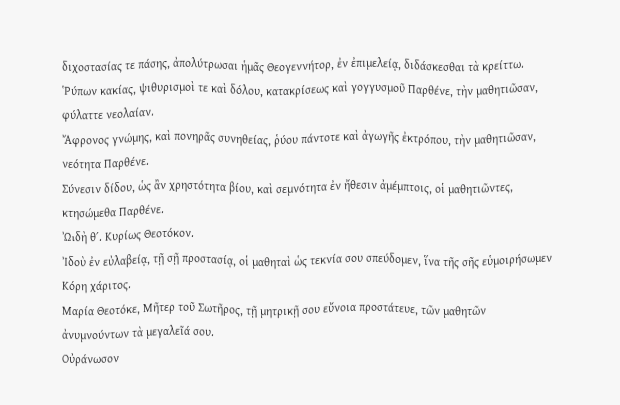διχοστασίας τε πάσης, ἀπολύτρωσαι ἡμᾶς Θεογεννήτορ, ἐν ἐπιμελείᾳ, διδάσκεσθαι τὰ κρείττω.
Ῥύπων κακίας, ψιθυρισμοὶ τε καὶ δόλου, κατακρίσεως καὶ γογγυσμοῦ Παρθένε, τὴν μαθητιῶσαν, φύλαττε νεολαίαν.
Ἄφρονος γνώμης, καὶ πονηρᾶς συνηθείας, ῥύου πάντοτε καὶ ἀγωγῆς ἐκτρόπου, τὴν μαθητιῶσαν, νεότητα Παρθένε.
Σύνεσιν δίδου, ὡς ἂν χρηστότητα βίου, καὶ σεμνότητα ἐν ἤθεσιν ἀμέμπτοις, οἱ μαθητιῶντες, κτησώμεθα Παρθένε.
ᾨδὴ θ΄. Κυρίως Θεοτόκον.
Ἰδοὺ ἐν εὐλαβείᾳ, τῇ σῇ προστασίᾳ, οἱ μαθηταὶ ὡς τεκνία σου σπεύδομεν, ἵνα τῆς σῆς εὑμοιρήσωμεν Κόρη χάριτος.
Μαρία Θεοτόκε, Μῆτερ τοῦ Σωτῆρος, τῇ μητρικῇ σου εὔνοια προστάτευε, τῶν μαθητῶν ἀνυμνούντων τὰ μεγαλεῖά σου.
Οὐράνωσον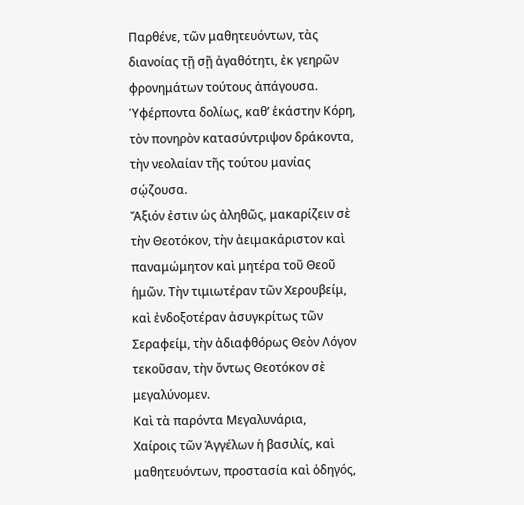Παρθένε, τῶν μαθητευόντων, τὰς διανοίας τῇ σῇ ἀγαθότητι, ἐκ γεηρῶν φρονημάτων τούτους ἀπάγουσα.
Ὑφέρποντα δολίως, καθ’ ἑκάστην Κόρη, τὸν πονηρὸν κατασύντριψον δράκοντα, τὴν νεολαίαν τῆς τούτου μανίας σῴζουσα.
Ἄξιόν ἐστιν ὡς ἀληθῶς, μακαρίζειν σὲ τὴν Θεοτόκον, τὴν ἀειμακάριστον καὶ παναμώμητον καὶ μητέρα τοῦ Θεοῦ ἡμῶν. Τὴν τιμιωτέραν τῶν Χερουβείμ, καὶ ἐνδοξοτέραν ἀσυγκρίτως τῶν Σεραφείμ, τὴν ἀδιαφθόρως Θεὸν Λόγον τεκοῦσαν, τὴν ὄντως Θεοτόκον σὲ μεγαλύνομεν.
Καὶ τὰ παρόντα Μεγαλυνάρια,
Xαίροις τῶν Ἀγγέλων ἡ βασιλίς, καὶ μαθητευόντων, προστασία καὶ ὁδηγός,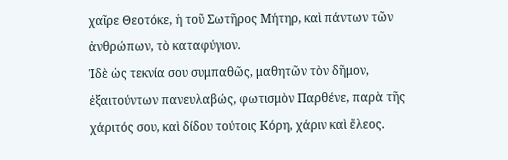χαῖρε Θεοτόκε, ἡ τοῦ Σωτῆρος Μήτηρ, καὶ πάντων τῶν ἀνθρώπων, τὸ καταφύγιον.
Ἰδὲ ὡς τεκνία σου συμπαθῶς, μαθητῶν τὸν δῆμον, ἐξαιτούντων πανευλαβώς, φωτισμὸν Παρθένε, παρὰ τῆς χάριτός σου, καὶ δίδου τούτοις Κόρη, χάριν καὶ ἔλεος.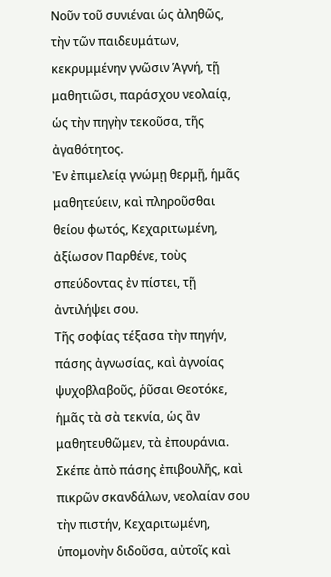Νοῦν τοῦ συνιέναι ὡς ἀληθῶς, τὴν τῶν παιδευμάτων, κεκρυμμένην γνῶσιν Ἁγνή, τῇ μαθητιῶσι, παράσχου νεολαίᾳ, ὡς τὴν πηγὴν τεκοῦσα, τῆς ἀγαθότητος.
Ἐν ἐπιμελείᾳ γνώμῃ θερμῇ, ἡμᾶς μαθητεύειν, καὶ πληροῦσθαι θείου φωτός, Κεχαριτωμένη, ἀξίωσον Παρθένε, τοὺς σπεύδοντας ἐν πίστει, τῇ ἀντιλήψει σου.
Τῆς σοφίας τέξασα τὴν πηγήν, πάσης ἀγνωσίας, καὶ ἀγνοίας ψυχοβλαβοῦς, ῥῦσαι Θεοτόκε, ἡμᾶς τὰ σὰ τεκνία, ὡς ἂν μαθητευθῶμεν, τὰ ἐπουράνια.
Σκέπε ἀπὸ πάσης ἐπιβουλῆς, καὶ πικρῶν σκανδάλων, νεολαίαν σου τὴν πιστήν, Κεχαριτωμένη, ὑπομονὴν διδοῦσα, αὐτοῖς καὶ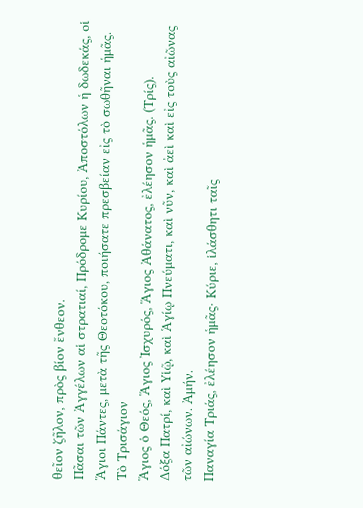θεῖον ζῆλον, πρὸς βίον ἔνθεον.
Πᾶσαι τῶν Ἀγγέλων αἱ στρατιαί, Πρόδρομε Κυρίου, Ἀποστόλων ἡ δωδεκάς, οἱ Ἅγιοι Πάντες, μετὰ τῆς Θεοτόκου, ποιήσατε πρεσβείαν εἰς τὸ σωθῆναι ἡμᾶς.
Τὸ Τρισάγιον
Ἅγιος ὁ Θεός, Ἅγιος Ἰσχυρός, Ἅγιος Ἀθάνατος, ἐλέησον ἡμᾶς. (Τρίς).
Δόξα Πατρί, καὶ Υἱῷ, καὶ Ἁγίῳ Πνεύματι, καὶ νῦν, καὶ ἀεὶ καὶ εἰς τοὺς αἰῶνας τῶν αἰώνων. Ἀμήν.
Παναγία Τριάς, ἐλέησον ἡμᾶς· Κύριε, ἱλάσθητι ταῖς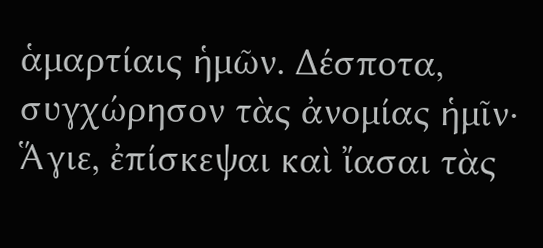ἁμαρτίαις ἡμῶν. Δέσποτα, συγχώρησον τὰς ἀνομίας ἡμῖν· Ἅγιε, ἐπίσκεψαι καὶ ἴασαι τὰς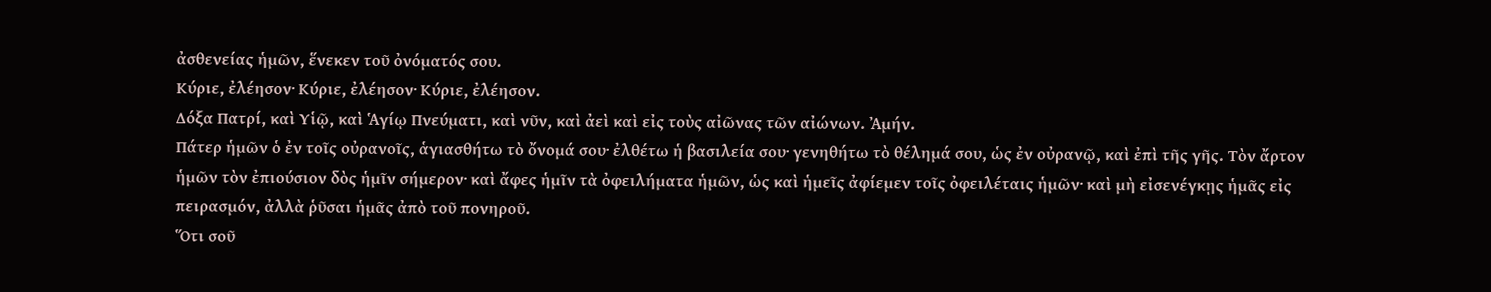ἀσθενείας ἡμῶν, ἕνεκεν τοῦ ὀνόματός σου.
Κύριε, ἐλέησον· Κύριε, ἐλέησον· Κύριε, ἐλέησον.
Δόξα Πατρί, καὶ Υἱῷ, καὶ Ἁγίῳ Πνεύματι, καὶ νῦν, καὶ ἀεὶ καὶ εἰς τοὺς αἰῶνας τῶν αἰώνων. Ἀμήν.
Πάτερ ἡμῶν ὁ ἐν τοῖς οὐρανοῖς, ἁγιασθήτω τὸ ὄνομά σου· ἐλθέτω ἡ βασιλεία σου· γενηθήτω τὸ θέλημά σου, ὡς ἐν οὐρανῷ, καὶ ἐπὶ τῆς γῆς. Τὸν ἄρτον ἡμῶν τὸν ἐπιούσιον δὸς ἡμῖν σήμερον· καὶ ἄφες ἡμῖν τὰ ὀφειλήματα ἡμῶν, ὡς καὶ ἡμεῖς ἀφίεμεν τοῖς ὀφειλέταις ἡμῶν· καὶ μὴ εἰσενέγκῃς ἡμᾶς εἰς πειρασμόν, ἀλλὰ ῥῦσαι ἡμᾶς ἀπὸ τοῦ πονηροῦ.
Ὅτι σοῦ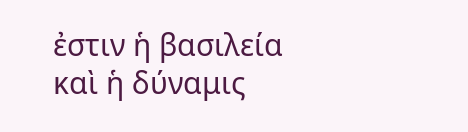ἐστιν ἡ βασιλεία καὶ ἡ δύναμις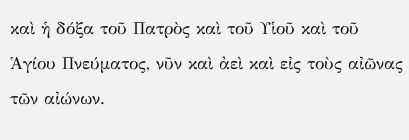καὶ ἡ δόξα τοῦ Πατρὸς καὶ τοῦ Υἱοῦ καὶ τοῦ Ἁγίου Πνεύματος, νῦν καὶ ἀεὶ καὶ εἰς τοὺς αἰῶνας τῶν αἰώνων.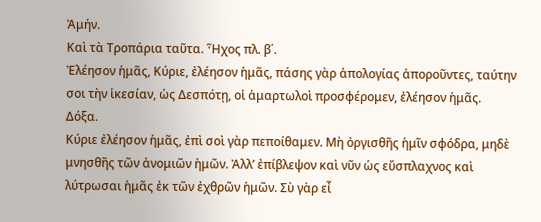Ἀμήν.
Καὶ τὰ Τροπάρια ταῦτα. Ἦχος πλ. β΄.
Ἐλέησον ἡμᾶς, Κύριε, ἐλέησον ἡμᾶς, πάσης γὰρ ἀπολογίας ἀποροῦντες, ταύτην σοι τὴν ἱκεσίαν, ὡς Δεσπότῃ, οἱ ἁμαρτωλοὶ προσφέρομεν, ἐλέησον ἡμᾶς.
Δόξα.
Κύριε ἐλέησον ἡμᾶς, ἐπὶ σοὶ γὰρ πεποίθαμεν. Μὴ ὀργισθῆς ἡμῖν σφόδρα, μηδὲ μνησθῆς τῶν ἀνομιῶν ἡμῶν. Ἀλλ’ ἐπίβλεψον καὶ νῦν ὡς εὔσπλαχνος καὶ λύτρωσαι ἡμᾶς ἐκ τῶν ἐχθρῶν ἡμῶν. Σὺ γὰρ εἶ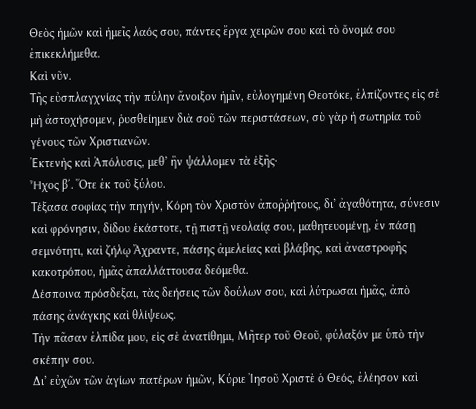Θεὸς ἡμῶν καὶ ἡμεῖς λαός σου, πάντες ἔργα χειρῶν σου καὶ τὸ ὄνομά σου ἐπικεκλήμεθα.
Καὶ νῦν.
Τῆς εὐσπλαγχνίας τὴν πύλην ἄνοιξον ἡμῖν, εὐλογημένη Θεοτόκε, ἐλπίζοντες εἰς σὲ μὴ ἀστοχήσομεν, ῥυσθείημεν διὰ σοῦ τῶν περιστάσεων, σὺ γὰρ ἡ σωτηρία τοῦ γένους τῶν Χριστιανῶν.
Ἐκτενὴς καὶ Ἀπόλυσις, μεθ’ ἣν ψάλλομεν τὰ ἑξῆς·
Ἦχος β΄. Ὅτε ἐκ τοῦ ξύλου.
Τέξασα σοφίας τὴν πηγήν, Κόρη τὸν Χριστὸν ἀποῤῥήτους, δι’ ἀγαθότητα, σύνεσιν καὶ φρόνησιν, δίδου ἑκάστοτε, τῇ πιστῇ νεολαίᾳ σου, μαθητευομένῃ, ἐν πάσῃ σεμνότητι, καὶ ζήλῳ Ἄχραντε, πάσης ἀμελείας καὶ βλάβης, καὶ ἀναστροφῆς κακοτρόπου, ἡμᾶς ἀπαλλάττουσα δεόμεθα.
Δέσποινα πρόσδεξαι, τὰς δεήσεις τῶν δούλων σου, καὶ λύτρωσαι ἡμᾶς, ἀπὸ πάσης ἀνάγκης καὶ θλίψεως.
Τὴν πᾶσαν ἐλπίδα μου, εἰς σὲ ἀνατίθημι, Μῆτερ τοῦ Θεοῦ, φύλαξόν με ὑπὸ τὴν σκέπην σου.
Δι’ εὐχῶν τῶν ἁγίων πατέρων ἡμῶν, Κύριε Ἰησοῦ Χριστὲ ὁ Θεός, ἐλέησον καὶ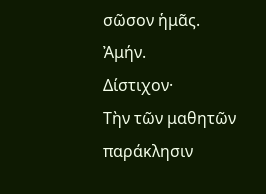σῶσον ἡμᾶς.
Ἀμήν.
Δίστιχον·
Τὴν τῶν μαθητῶν παράκλησιν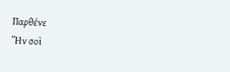Παρθένε
Ἥν σοὶ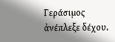Γεράσιμος ἀνέπλεξε δέχου.